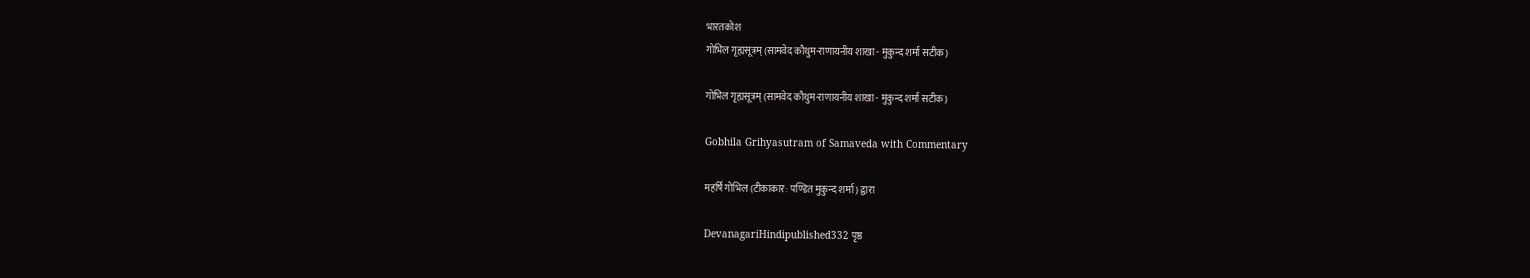भारतकोश
गोभिल गृह्यसूत्रम् (सामवेद कौथुम-राणायनीय शाखा - मुकुन्द शर्मा सटीक)

गोभिल गृह्यसूत्रम् (सामवेद कौथुम-राणायनीय शाखा - मुकुन्द शर्मा सटीक)

Gobhila Grihyasutram of Samaveda with Commentary

महर्षि गोभिल (टीकाकार: पण्डित मुकुन्द शर्मा) द्वारा

DevanagariHindipublished332 पृष्ठ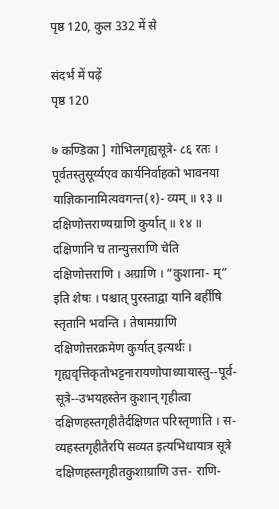पृष्ठ 120, कुल 332 में से

संदर्भ में पढ़ें
पृष्ठ 120

७ कण्डिका ] गोभिलगृह्यसूत्रे- ८६ रतः । पूर्वतस्तुसूर्य्यएव कार्यनिर्वाहको भावनया याज्ञिकानामित्यवगन्त(१)- व्यम् ॥ १३ ॥ दक्षिणोत्तराण्यग्राणि कुर्यात् ॥ १४ ॥ दक्षिणानि च तान्युत्तराणि चेति दक्षिणोत्तराणि । अग्राणि । “कुशाना- म्” इति शेषः । पश्चात् पुरस्ताद्वा यानि बर्हींषि स्तृतानि भवन्ति । तेषामग्राणि दक्षिणोत्तरक्रमेण कुर्यात् इत्यर्थः । गृह्यवृत्तिकृतोभट्टनारायणोपाध्यायास्तु--पूर्व- सूत्रे--उभयहस्तेन कुशान् गृहीत्वा दक्षिणहस्तगृहीतैर्दक्षिणत परिस्तृणाति । स- व्यहस्तगृहीतैरपि सव्यत इत्यभिधायात्र सूत्रे दक्षिणहस्तगृहीतकुशाग्राणि उत्त- राणि-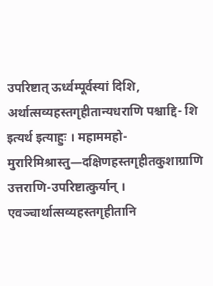उपरिष्टात् ऊर्ध्वम्पूर्वस्यां दिशि, अर्थात्सव्यहस्तगृहीतान्यधराणि पश्चाद्दि- शि इत्यर्थ इत्याहुः । महाममहो-मुरारिमिश्रास्तु—दक्षिणहस्तगृहीतकुशाग्राणि उत्तराणि-उपरिष्टात्कुर्यान् । एवञ्चार्थात्सव्यहस्तगृहीतानि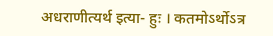अधराणीत्यर्थ इत्या- हुः । कतमोऽर्थोऽत्र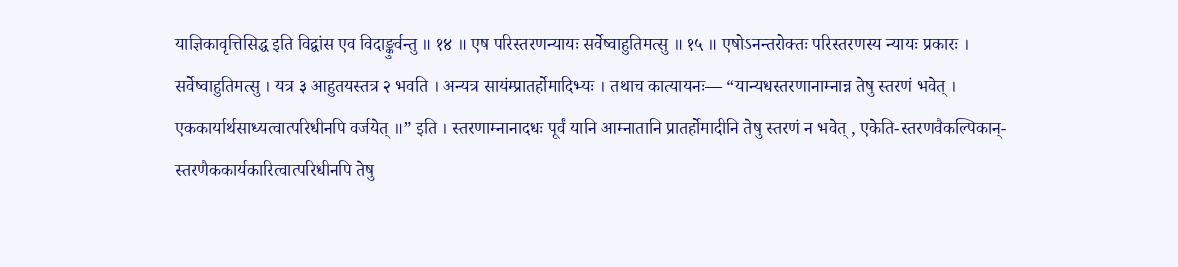याज्ञिकावृत्तिसिद्ध इति विद्वांस एव विदाङ्कुर्वन्तु ॥ १४ ॥ एष परिस्तरणन्यायः सर्वेष्वाहुतिमत्सु ॥ १५ ॥ एषोऽनन्तरोक्तः परिस्तरणस्य न्यायः प्रकारः । सर्वेष्वाहुतिमत्सु । यत्र ३ आहुतयस्तत्र २ भवति । अन्यत्र सायंम्प्रातर्होमादिभ्यः । तथाच कात्यायनः— “यान्यधस्तरणानाम्नान्न तेषु स्तरणं भवेत् । एककार्यार्थसाध्यत्वात्परिधीनपि वर्जयेत् ॥” इति । स्तरणाम्नानादधः पूर्वं यानि आम्नातानि प्रातर्होमादीनि तेषु स्तरणं न भवेत् , एकेति-स्तरणवैकल्पिकान्-स्तरणैककार्यकारित्वात्परिधीनपि तेषु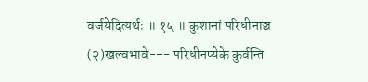वर्जयेदित्यर्थः ॥ १५ ॥ कुशानां परिधीनाञ्च (२)खल्वभावे--- परिधीनप्येके कुर्वन्ति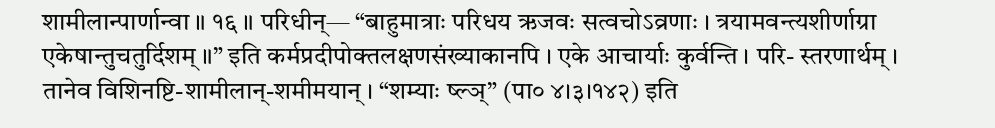शामीलान्पार्णान्वा ॥ १६ ॥ परिधीन्— “बाहुमात्राः परिधय ऋजवः सत्वचोऽव्रणाः । त्रयामवन्त्यशीर्णाग्रा एकेषान्तुचतुर्दिशम् ॥” इति कर्मप्रदीपोक्तलक्षणसंख्याकानपि । एके आचार्याः कुर्वन्ति । परि- स्तरणार्थम् । तानेव विशिनष्टि-शामीलान्-शमीमयान् । “शम्याः ष्ल्ञ्” (पा० ४।३।१४२) इति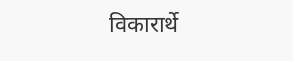विकारार्थे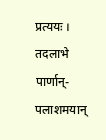प्रत्ययः । तदलाभे पार्णान्-पलाशमयान्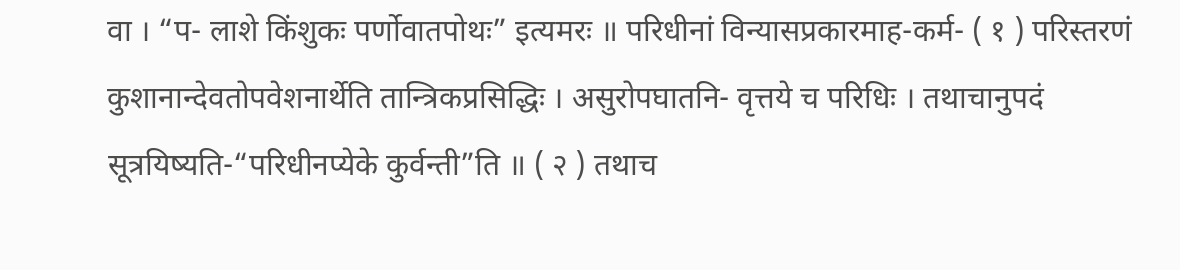वा । “प- लाशे किंशुकः पर्णोवातपोथः” इत्यमरः ॥ परिधीनां विन्यासप्रकारमाह-कर्म- ( १ ) परिस्तरणं कुशानान्देवतोपवेशनार्थेति तान्त्रिकप्रसिद्धिः । असुरोपघातनि- वृत्तये च परिधिः । तथाचानुपदं सूत्रयिष्यति-“परिधीनप्येके कुर्वन्ती”ति ॥ ( २ ) तथाच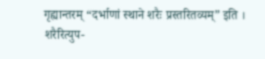गृह्यान्तरम् “दर्भाणां स्थाने शरैः प्रस्तरितव्यम्” इति । शरैरित्युप-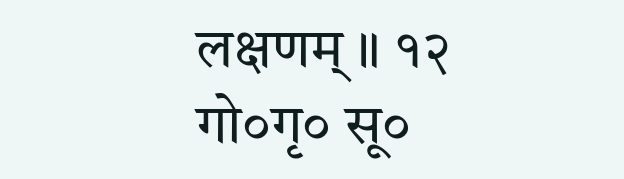लक्षणम् ॥ १२ गो०गृ० सू०